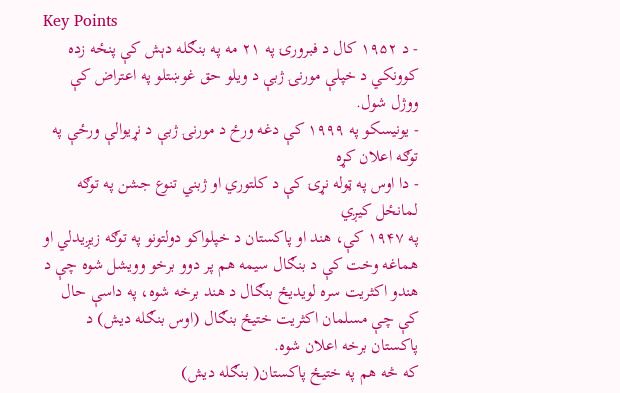Key Points
- د ۱۹۵۲ کال د فبرورۍ په ۲۱ مه په بنګله دېش کې پنځه زده کوونکي د خپلې مورنۍ ژبې د ویلو حق غوښتلو په اعتراض کې ووژل شول.
- یونیسکو په ۱۹۹۹ کې دغه ورځ د مورنۍ ژبې د نړیوالې ورځې په توګه اعلان کړه
- دا اوس په ټوله نړۍ کې د کلتوري او ژبني تنوع جشن په توګه لمانځل کيږي
په ۱۹۴۷ کې، هند او پاکستان د خپلواکو دولتونو په توګه زیږیدلي او هماغه وخت کې د بنګال سیمه هم پر دوو برخو وويشل شوه چې د هندو اکثریت سره لویدیځ بنګال د هند برخه شوه، په داسې حال کې چې مسلمان اکثریت ختیځ بنګال (اوس بنګله دیش) د پاکستان برخه اعلان شوه.
که څه هم په ختیځ پاکستان( بنګله ديش)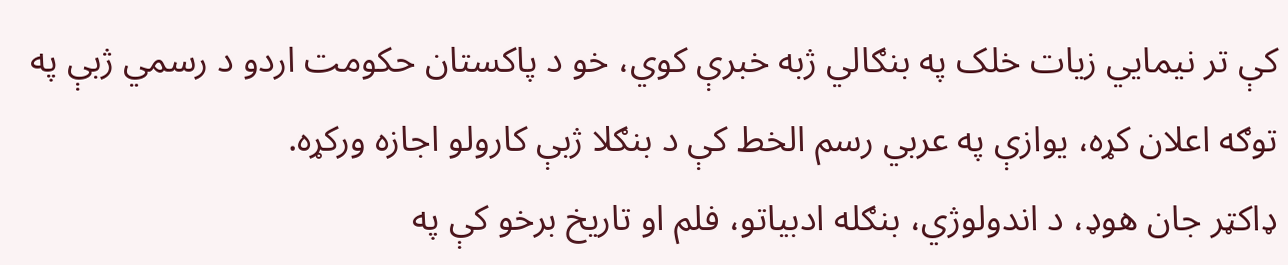کې تر نیمایي زیات خلک په بنګالي ژبه خبرې کوي، خو د پاکستان حکومت اردو د رسمي ژبې په توګه اعلان کړه، یوازې په عربي رسم الخط کې د بنګلا ژبې کارولو اجازه ورکړه.
ډاکټر جان هوډ، د اندولوژي، بنګله ادبیاتو، فلم او تاریخ برخو کې په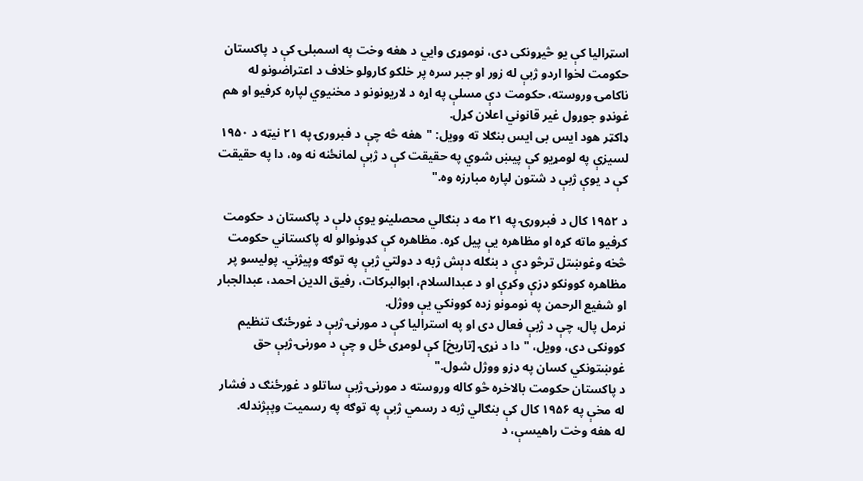اسټرالیا کې يو څیړونکی دی، نوموړی وايي د هغه وخت په اسمبلۍ کې د پاکستان حکومت لخوا اردو ژبې له زور او جبر سره پر خلکو کارولو خلاف د اعتراضونو له ناکامۍ وروسته، حکومت دې مسلې په اړه د لاریونونو د مخنیوي لپاره کرفیو او هم غونډو جوړول غير قانوني اعلان کړل.
ډاکټر هود ایس بی ایس بنګلا ته وویل: "هغه څه چې د فبرورۍ په ۲۱ نیټه د ۱۹۵۰ لسیزې په لومړیو کې پیښ شوي په حقیقت کې د ژبې لمانځنه نه وه، دا په حقیقت کې د یوې ژبې د شتون لپاره مبارزه وه."

د ۱۹۵۲ کال د فبرورۍ په ۲۱ مه د بنګالي محصلینو یوې ډلې د پاکستان د حکومت کرفیو ماته کړه او مظاهره يې پيل کړه. مظاهره کې کډونوالو له پاکستاني حکومت څخه وغوښتل ترڅو دې د بنګله دېش ژبه د دولتي ژبې په توګه وپيژني. پولیسو پر مظاهره کوونکو ډزې وکړې او د عبدالسلام، ابوالبرکات، رفیق الدین احمد، عبدالجبار او شفیع الرحمن په نومونو زده کوونکي یې ووژل.
نرمل پال، چې د ژبې فعال دی او په استرالیا کې د مورنۍ ژبې د غورځنګ تنظیم کوونکی دی، وویل، "دا د نړۍ [تاریخ] کې لومړی ځل و چې د مورنۍ ژبې حق غوښتونکي کسان په ډزو ووژل شول."
د پاکستان حکومت بالاخره څو کاله وروسته د مورنۍ ژبې ساتلو د غورځنګ د فشار له مخې په ۱۹۵۶ کال کې بنګالي ژبه د رسمي ژبې په توګه په رسمیت وپېژندله.
له هغه وخت راهیسې، د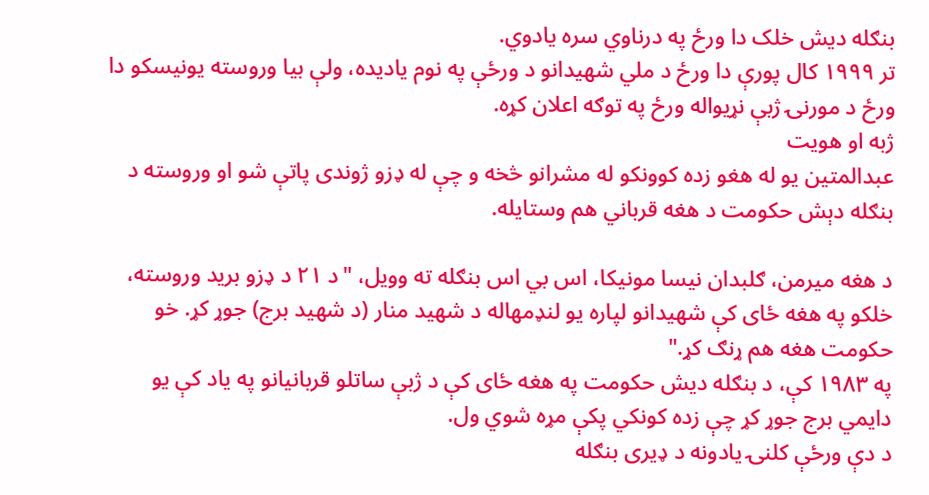بنګله دیش خلک دا ورځ په درناوي سره یادوي.
تر ۱۹۹۹ کال پورې دا ورځ د ملي شهیدانو د ورځې په نوم یادیده، ولې بيا وروسته یونیسکو دا ورځ د مورنۍ ژبې نړیواله ورځ په توګه اعلان کړه.
ژبه او هویت
عبدالمتین یو له هغو زده کوونکو له مشرانو څخه و چې له ډزو ژوندی پاتې شو او وروسته د بنګله دېش حکومت د هغه قرباني هم وستايله.

د هغه میرمن، ګلبدان نیسا مونیکا، اس بي اس بنګله ته وویل، "د ۲۱ د ډزو بريد وروسته، خلکو په هغه ځای کې شهيدانو لپاره یو لنډمهاله د شهید منار (د شهید برج) جوړ کړ. خو حکومت هغه هم ړنګ کړ."
په ۱۹۸۳ کې، د بنګله دیش حکومت په هغه ځای کې د ژبې ساتلو قربانيانو په ياد کې یو دایمي برج جوړ کړ چې زده کونکي پکې مړه شوي ول.
د دې ورځې کلنۍ یادونه د ډیری بنګله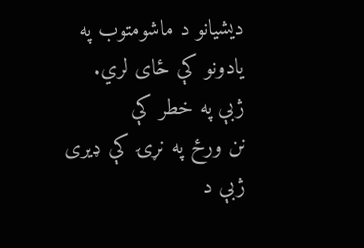دیشیانو د ماشومتوب په یادونو کې ځای لري.
ژبې په خطر کې
نن ورځ په نړۍ کې ډیری ژبې د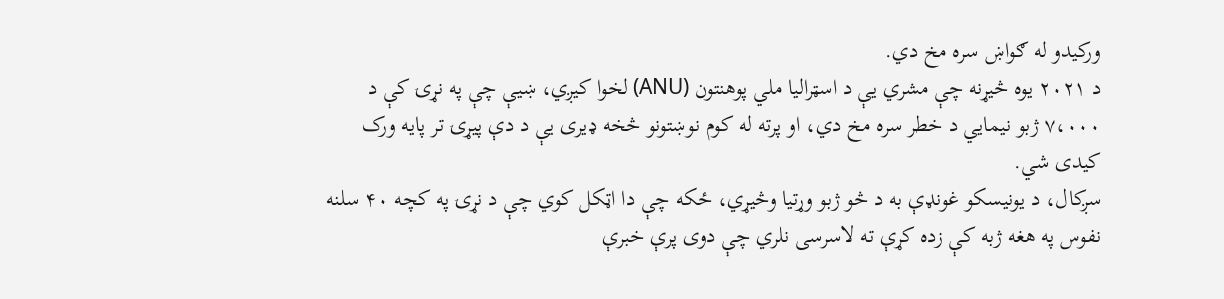ورکیدو له ګواښ سره مخ دي.
د ۲۰۲۱ یوه څیړنه چې مشري یې د اسټرالیا ملي پوهنتون (ANU) لخوا کیږي، ښیې چې په نړۍ کې د ۷،۰۰۰ ژبو نیمایي د خطر سره مخ دي، او پرته له کوم نوښتونو څخه ډیری یې د دې پیړۍ تر پایه ورک کیدی شي.
سږکال، د یونیسکو غونډې به د څو ژبو وړتیا وڅیړي، ځکه چې دا اټکل کوي چې د نړۍ په کچه ۴۰ سلنه نفوس په هغه ژبه کې زده کړې ته لاسرسی نلري چې دوی پرې خبرې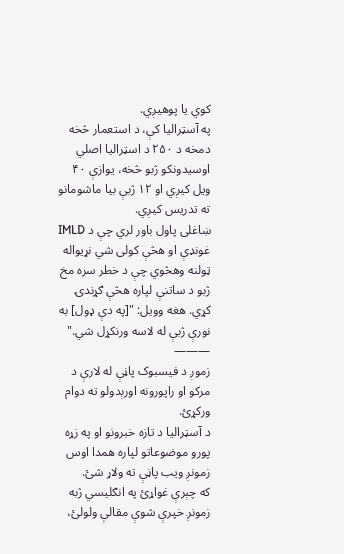کوي یا پوهیږي.
په آسټرالیا کې، د استعمار څخه دمخه د ۲۵۰ د اسټراليا اصلي اوسيدونکو ژبو څخه، یوازې ۴۰ ویل کیږي او ۱۲ ژبې بيا ماشومانو ته تدریس کیږي.
ښاغلی پاول باور لري چې د IMLD غونډې او هڅې کولی شي نړیواله ټولنه وهڅوي چې د خطر سره مخ ژبو د ساتنې لپاره هڅې ګړندۍ کړي. هغه وويل: "[په دې ډول] به نورې ژبې له لاسه ورنکړل شي."
———
زموږ د فیسبوک پاڼې له لارې د مرکو او راپورونه اورېدولو ته دوام ورکړئ.
د آسټرالیا د تازه خبرونو او په زړه پورو موضوعاتو لپاره همدا اوس زمونږ ویب پاڼې ته ولاړ شئ.
که چېرې غواړئ په انګلیسي ژبه زمونږ خپرې شوې مقالې ولولئ،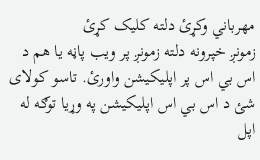مهرباني وکړئ دلته کلیک کړئ
زمونږ خپرونه دلته زمونږ پر ویب پاڼه یا هم د اس بي اس پر اپلیکیشن واورئ. تاسو کولای شئ د اس بي اس اپلیکیشن په وړیا توګه له اپل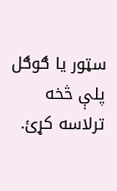سټور یا ګوګل پلې څخه ترلاسه کړئ.